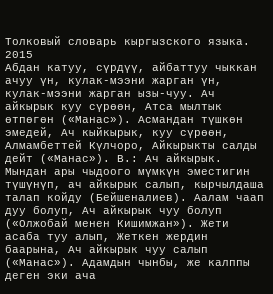Толковый словарь кыргызского языка. 2015
Абдан катуу, сүрдүү, айбаттуу чыккан ачуу үн, кулак-мээни жарган үн, кулак-мээни жарган ызы-чуу. Ач айкырык куу сүрөөн, Атса мылтык өтпөгөн («Манас»). Асмандан түшкөн эмедей, Ач кыйкырык, куу сүрөөн, Алмамбеттей Күлчоро, Айкырыкты салды дейт («Манас»). В.: Ач айкырык. Мындан ары чыдоого мүмкүн эместигин түшүнүп, ач айкырык салып, кырчылдаша талап койду (Бейшеналиев). Аалам чаап дуу болуп, Ач айкырык чуу болуп («Олжобай менен Кишимжан»). Жети асаба туу алып, Жеткен жердин баарына, Ач айкырык чуу салып («Манас»). Адамдын чынбы, же калппы деген эки ача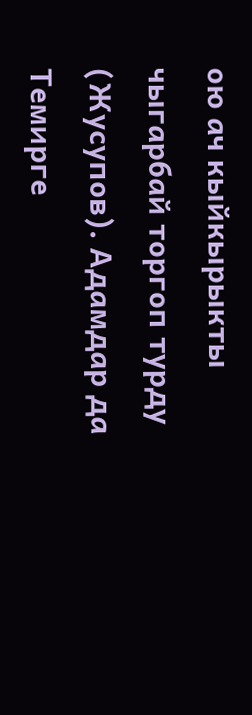ою ач кыйкырыкты чыгарбай торгоп турду (Жусупов). Адамдар да Темирге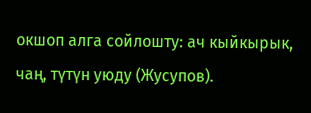окшоп алга сойлошту: ач кыйкырык, чаң, түтүн уюду (Жусупов).